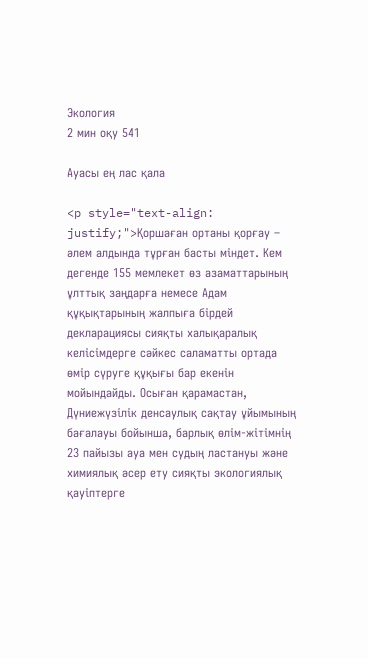Экология
2 мин оқу 541

Ауасы ең лас қала

<p style="text-align: justify;">Қоршаған ортаны қорғау – әлем алдында тұрған басты міндет. Кем дегенде 155 мемлекет өз азаматтарының ұлттық заңдарға немесе Адам құқықтарының жалпыға бірдей декларациясы сияқты халықаралық келісімдерге сәйкес саламатты ортада өмір сүруге құқығы бар екенін мойындайды. Осыған қарамастан, Дүниежүзілік денсаулық сақтау ұйымының бағалауы бойынша, барлық өлім-жітімнің 23 пайызы ауа мен судың ластануы және химиялық әсер ету сияқты экологиялық қауіптерге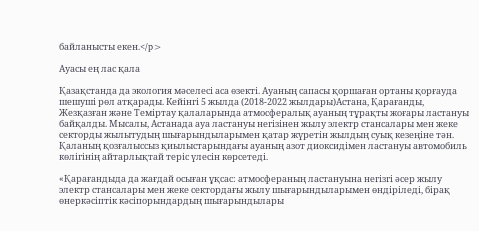байланысты екен.</p>

Ауасы ең лас қала

Қазақстанда да экология мәселесі аса өзекті. Ауаның сапасы қоршаған ортаны қорғауда шешуші рөл атқарады. Кейінгі 5 жылда (2018-2022 жылдары)Астана, Қарағанды, Жезқазған және Теміртау қалаларында атмосфералық ауаның тұрақты жоғары ластануы байқалды. Мысалы, Астанада ауа ластануы негізінен жылу электр стансалары мен жеке секторды жылытудың шығарындыларымен қатар жүретін жылдың суық кезеңіне тән. Қаланың қозғалыссыз қиылыстарындағы ауаның азот диоксидімен ластануы автомобиль көлігінің айтарлықтай теріс үлесін көрсетеді.

«Қарағандыда да жағдай осыған ұқсас: атмосфераның ластануына негізгі әсер жылу электр стансалары мен жеке сектордағы жылу шығарындыларымен өндіріледі, бірақ өнеркәсіптік кәсіпорындардың шығарындылары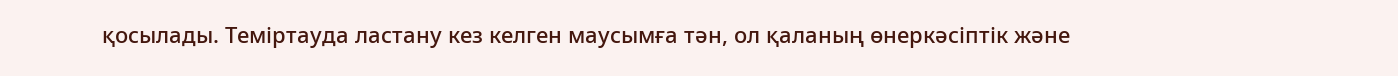қосылады. Теміртауда ластану кез келген маусымға тән, ол қаланың өнеркәсіптік және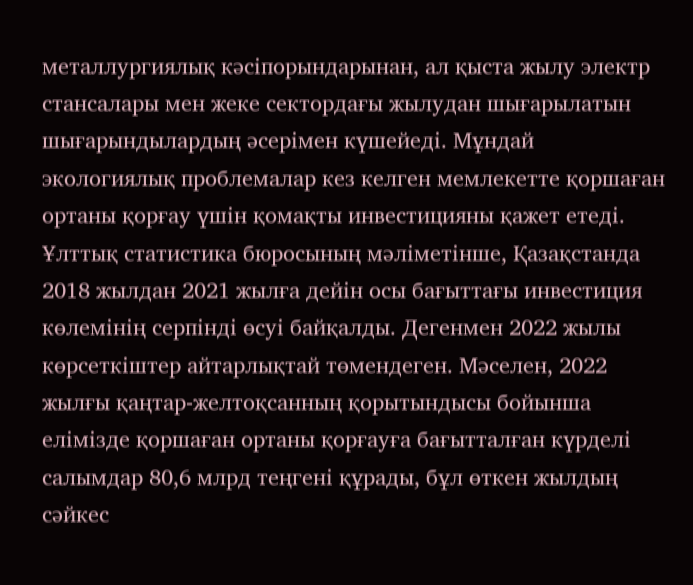металлургиялық кәсіпорындарынан, ал қыста жылу электр стансалары мен жеке сектордағы жылудан шығарылатын шығарындылардың әсерімен күшейеді. Мұндай экологиялық проблемалар кез келген мемлекетте қоршаған ортаны қорғау үшін қомақты инвестицияны қажет етеді. Ұлттық статистика бюросының мәліметінше, Қазақстанда 2018 жылдан 2021 жылға дейін осы бағыттағы инвестиция көлемінің серпінді өсуі байқалды. Дегенмен 2022 жылы көрсеткіштер айтарлықтай төмендеген. Мәселен, 2022 жылғы қаңтар-желтоқсанның қорытындысы бойынша елімізде қоршаған ортаны қорғауға бағытталған күрделі салымдар 80,6 млрд теңгені құрады, бұл өткен жылдың сәйкес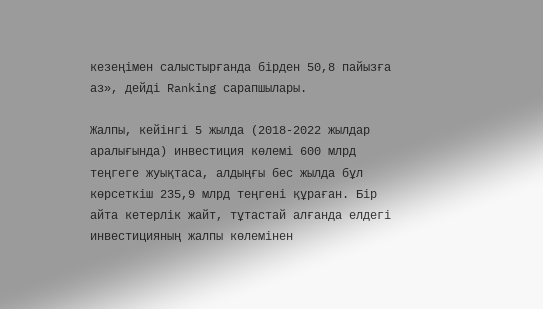кезеңімен салыстырғанда бірден 50,8 пайызға аз», дейді Ranking сарапшылары.

Жалпы, кейінгі 5 жылда (2018-2022 жылдар аралығында) инвестиция көлемі 600 млрд теңгеге жуықтаса, алдыңғы бес жылда бұл көрсеткіш 235,9 млрд теңгені құраған. Бір айта кетерлік жайт, тұтастай алғанда елдегі инвестицияның жалпы көлемінен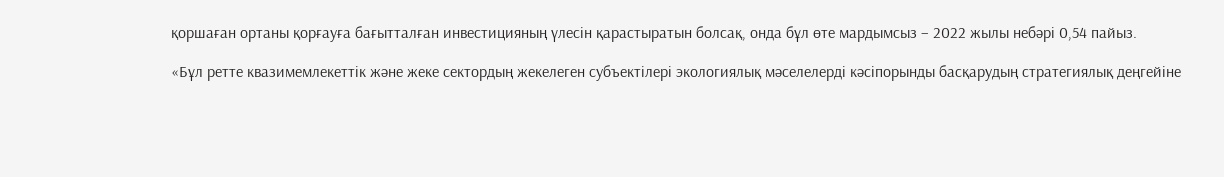қоршаған ортаны қорғауға бағытталған инвестицияның үлесін қарастыратын болсақ, онда бұл өте мардымсыз – 2022 жылы небәрі 0,54 пайыз.

«Бұл ретте квазимемлекеттік және жеке сектордың жекелеген субъектілері экологиялық мәселелерді кәсіпорынды басқарудың стратегиялық деңгейіне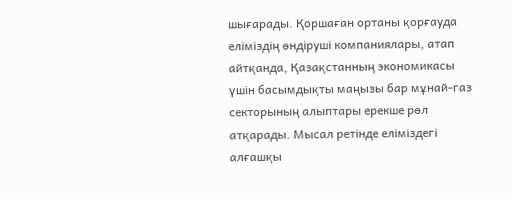шығарады. Қоршаған ортаны қорғауда еліміздің өндіруші компаниялары, атап айтқанда, Қазақстанның экономикасы үшін басымдықты маңызы бар мұнай-газ секторының алыптары ерекше рөл атқарады. Мысал ретінде еліміздегі алғашқы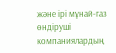және ірі мұнай-газ өндіруші компаниялардың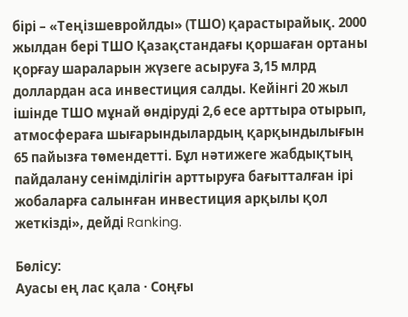бірі – «Теңізшевройлды» (ТШО) қарастырайық. 2000 жылдан бері ТШО Қазақстандағы қоршаған ортаны қорғау шараларын жүзеге асыруға 3,15 млрд доллардан аса инвестиция салды. Кейінгі 20 жыл ішінде ТШО мұнай өндіруді 2,6 есе арттыра отырып, атмосфераға шығарындылардың қарқындылығын 65 пайызға төмендетті. Бұл нәтижеге жабдықтың пайдалану сенімділігін арттыруға бағытталған ірі жобаларға салынған инвестиция арқылы қол жеткізді», дейді Ranking.

Бөлісу:
Ауасы ең лас қала · Соңғы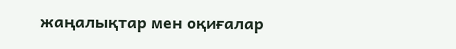жаңалықтар мен оқиғалар